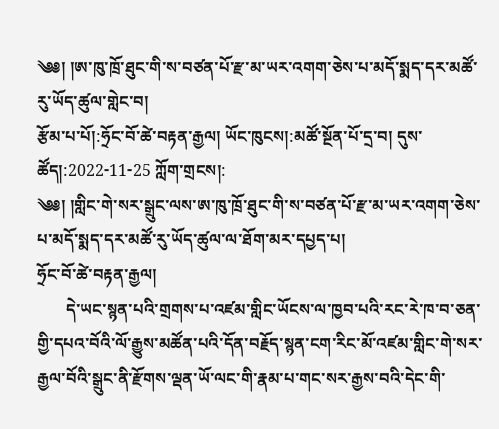༄༅། །ཨ་ཁུ་ཁྲོ་ཐུང་གི་ས་བཙན་པོ་རྫ་མ་ཡར་འགག་ཅེས་པ་མདོ་སྨད་དར་མཚོ་རུ་ཡོད་ཚུལ་གླེང་བ།
རྩོམ་པ་པོ།:ཧྲོང་བོ་ཚེ་བརྟན་རྒྱལ། ཡོང་ཁུངས།:མཚོ་སྔོན་པོ་དྲ་བ། དུས་ཚོད།:2022-11-25 ཀློག་གྲངས།:
༄༅། །གླིང་གེ་སར་སྒྲུང་ལས་ཨ་ཁུ་ཁྲོ་ཐུང་གི་ས་བཙན་པོ་རྫ་མ་ཡར་འགག་ཅེས་པ་མདོ་སྨད་དར་མཚོ་རུ་ཡོད་ཚུལ་ལ་ཐོག་མར་དཔྱད་པ།
ཧྲོང་བོ་ཚེ་བརྟན་རྒྱལ།
       དེ་ཡང་སྙན་པའི་གྲགས་པ་འཛམ་གླིང་ཡོངས་ལ་ཁྱབ་པའི་རང་རེ་ཁ་བ་ཅན་གྱི་དཔའ་བོའི་ལོ་རྒྱུས་མཚོན་པའི་དོན་བརྗོད་སྙན་ངག་རིང་མོ་འཛམ་གླིང་གེ་སར་རྒྱལ་བོའི་སྒྲུང་ནི་རྫོགས་ལྡན་ཡོ་ལང་གི་རྣམ་པ་གང་སར་རྒྱས་བའི་དེང་གི་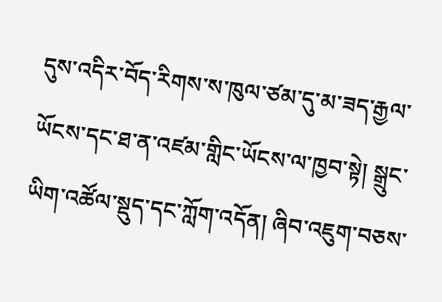དུས་འདིར་བོད་རིགས་ས་ཁུལ་ཙམ་དུ་མ་ཟད་རྒྱལ་ཡོངས་དང་ཐ་ན་འཛམ་གླིང་ཡོངས་ལ་ཁྱབ་སྟེ། སྒྲུང་ཡིག་འཚོལ་སྡུད་དང་ཀློག་འདོན། ཞིབ་འཇུག་བཅས་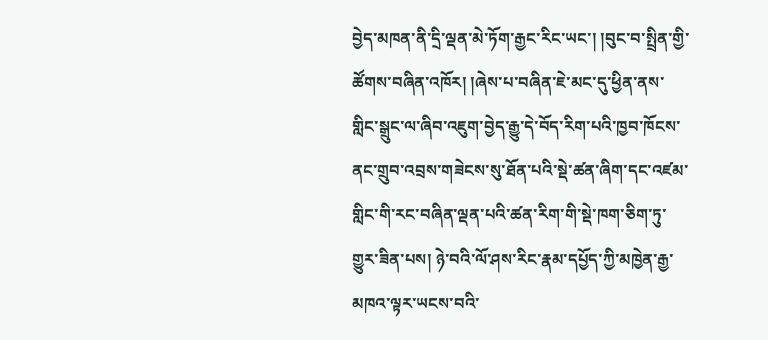བྱེད་མཁན་ནི་དྲི་ལྡན་མེ་ཏོག་རྒྱང་རིང་ཡང་། །བུང་བ་སྤྲིན་གྱི་ཚོགས་བཞིན་འཁོར། །ཞེས་པ་བཞིན་ཇེ་མང་དུ་ཕྱིན་ནས་གླིང་སྒྲུང་ལ་ཞིབ་འཇུག་བྱེད་རྒྱུ་དེ་བོད་རིག་པའི་ཁྱབ་ཁོངས་ནང་གྲུབ་འབྲས་གཟེངས་སུ་ཐོན་པའི་སྡེ་ཚན་ཞིག་དང་འཛམ་གླིང་གི་རང་བཞིན་ལྡན་པའི་ཚན་རིག་གི་སྡེ་ཁག་ཅིག་ཏུ་གྱུར་ཟིན་པས། ཉེ་བའི་ལོ་ཤས་རིང་རྣམ་དཔྱོད་ཀྱི་མཁྱེན་རྒྱ་མཁའ་ལྟར་ཡངས་བའི་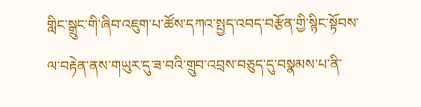གླིང་སྒྲུང་གི་ཞིབ་འཇུག་པ་ཚོས་དཀའ་སྤྱད་འབད་བརྩོན་གྱི་སྙིང་སྟོབས་ལ་བརྟེན་ནས་གཡུར་དུ་ཟ་བའི་གྲུབ་འབྲས་བཅུད་དུ་བསྣམས་པ་ནི་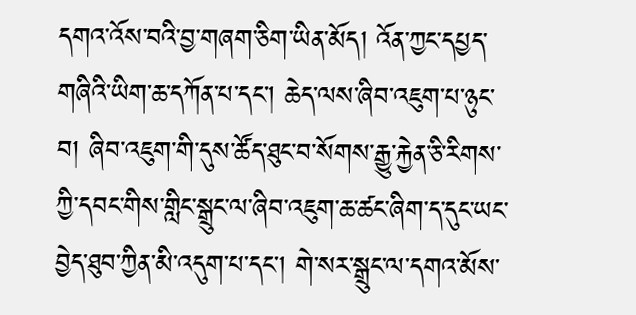དགའ་འོས་བའི་བྱ་གཞག་ཅིག་ཡིན་མོད། འོན་ཀྱང་དཔྱད་གཞིའི་ཡིག་ཆ་དཀོན་པ་དང་། ཆེད་ལས་ཞིབ་འཇུག་པ་ཉུང་བ། ཞིབ་འཇུག་གི་དུས་ཚོད་ཐུང་བ་སོགས་རྒྱུ་རྐྱེན་ཅི་རིགས་ཀྱི་དབང་གིས་གླིང་སྒྲུང་ལ་ཞིབ་འཇུག་ཆ་ཚང་ཞིག་ད་དུང་ཡང་བྱེད་ཐུབ་ཀྱིན་མི་འདུག་པ་དང་། གེ་སར་སྒྲུང་ལ་དགའ་མོས་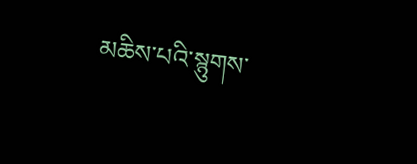མཆིས་པའི་སྙུགས་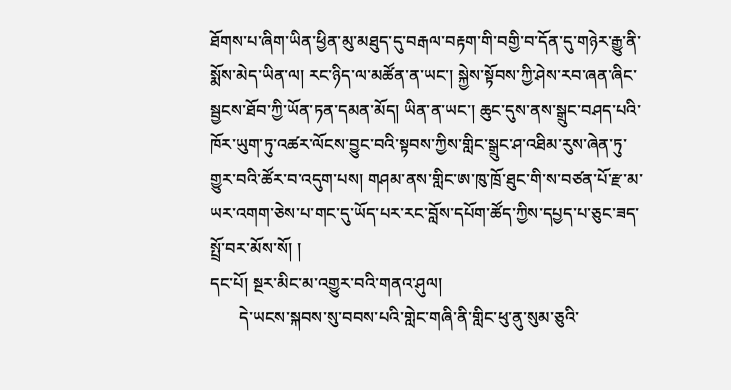ཐོགས་པ་ཞིག་ཡིན་ཕྱིན་མུ་མཐུད་དུ་བརྒལ་བརྟག་གི་བགྱི་བ་དོན་དུ་གཉེར་རྒྱུ་ནི་སྨོས་མེད་ཡིན་ལ། རང་ཉིད་ལ་མཚོན་ན་ཡང་། སྐྱེས་སྟོབས་ཀྱི་ཤེས་རབ་ཞན་ཞིང་སྦྱངས་ཐོབ་ཀྱི་ཡོན་ཏན་དམན་མོད། ཡིན་ན་ཡང་། ཆུང་དུས་ནས་སྒྲུང་བཤད་པའི་ཁོར་ཡུག་ཏུ་འཚར་ལོངས་བྱུང་བའི་སྟབས་ཀྱིས་གླིང་སྒྲུང་ཤ་འཐིམ་རུས་ཞེན་ཏུ་གྱུར་བའི་ཚོར་བ་འདུག་པས། གཤམ་ནས་གླིང་ཨ་ཁུ་ཁྲོ་ཐུང་གི་ས་བཙན་པོ་རྫ་མ་ཡར་འགག་ཅེས་པ་གང་དུ་ཡོད་པར་རང་བློས་དཔོག་ཚོད་ཀྱིས་དཔྱད་པ་ཅུང་ཟད་སྤྲོ་བར་མོས་སོ། །
དང་པོ། སྔར་མིང་མ་འགྱུར་བའི་གནའ་ཤུལ།
       དེ་ཡངས་སྐབས་སུ་བབས་པའི་གླེང་གཞི་ནི་གླིང་ཕུ་ནུ་སུམ་ཅུའི་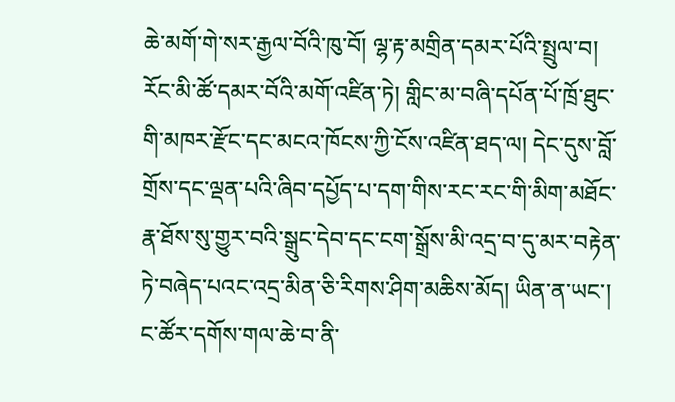ཆེ་མགོ་གེ་སར་རྒྱལ་བོའི་ཁུ་བོ། ལྷ་རྟ་མགྲིན་དམར་པོའི་སྤྲུལ་བ། རོང་མི་ཚོ་དམར་བོའི་མགོ་འཛིན་ཏེ། གླིང་མ་བཞི་དཔོན་པོ་ཁྲོ་ཐུང་གི་མཁར་རྫོང་དང་མངའ་ཁོངས་ཀྱི་ངོས་འཛིན་ཐད་ལ། དེང་དུས་བློ་གྲོས་དང་ལྡན་པའི་ཞིབ་དཔྱོད་པ་དག་གིས་རང་རང་གི་མིག་མཐོང་རྣ་ཐོས་སུ་གྱུར་བའི་སྒྲུང་དེབ་དང་ངག་སྒྲོས་མི་འདྲ་བ་དུ་མར་བརྟེན་ཏེ་བཞེད་པའང་འདྲ་མིན་ཅི་རིགས་ཤིག་མཆིས་མོད། ཡིན་ན་ཡང་། ང་ཚོར་དགོས་གལ་ཆེ་བ་ནི་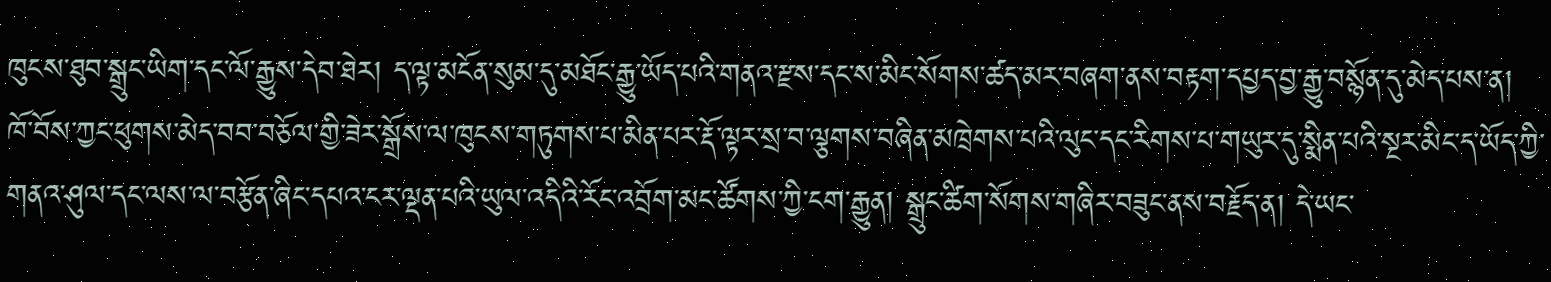ཁུངས་ཐུབ་སྒྲུང་ཡིག་དང་ལོ་རྒྱུས་དེབ་ཐེར། ད་ལྟ་མངོན་སུམ་དུ་མཐོང་རྒྱུ་ཡོད་པའི་གནའ་རྫས་དང་ས་མིང་སོགས་ཚད་མར་བཞག་ནས་བརྟག་དཔྱད་བྱ་རྒྱུ་བསྙོན་དུ་མེད་པས་ན། ཁོ་བོས་ཀྱང་ཕུགས་མེད་བབ་བཅོལ་གྱི་ཟེར་སྒྲོས་ལ་ཁུངས་གཏུགས་པ་མིན་པར་རྡོ་ལྟར་སྲ་བ་ལྕགས་བཞིན་མཁྲེགས་པའི་ལུང་དང་རིགས་པ་གཡུར་དུ་སྨིན་པའི་སྔར་མིང་ད་ཡོད་ཀྱི་གནའ་ཤུལ་དང་ལས་ལ་བརྩོན་ཞིང་དཔའ་ངར་ལྡན་པའི་ཡུལ་འདིའི་རོང་འབྲོག་མང་ཚོགས་ཀྱི་ངག་རྒྱུན། སྒྲུང་ཚིག་སོགས་གཞིར་བཟུང་ནས་བརྗོད་ན། དེ་ཡང་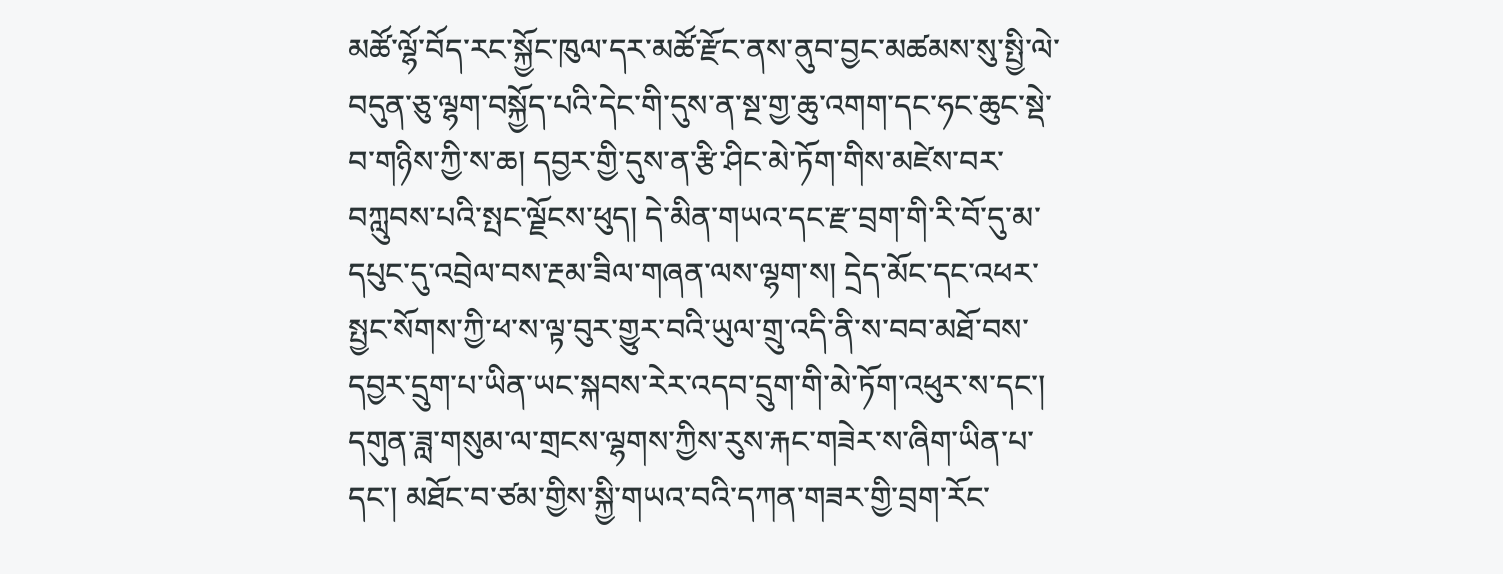མཚོ་ལྷོ་བོད་རང་སྐྱོང་ཁུལ་དར་མཚོ་རྫོང་ནས་ནུབ་བྱང་མཚམས་སུ་སྤྱི་ལེ་བདུན་ཅུ་ལྷག་བསྐྱོད་པའི་དེང་གི་དུས་ན་སྔ་གྱ་ཆུ་འགག་དང་ཧང་ཆུང་སྡེ་བ་གཉིས་ཀྱི་ས་ཆ། དབྱར་གྱི་དུས་ན་རྩི་ཤིང་མེ་ཏོག་གིས་མཛེས་བར་བཀླུབས་པའི་སྤང་ལྗོངས་ཕུད། དེ་མིན་གཡའ་དང་རྫ་བྲག་གི་རི་བོ་དུ་མ་དཔུང་དུ་འབྲེལ་བས་རྔམ་ཟིལ་གཞན་ལས་ལྷག་ས། དྲེད་མོང་དང་འཕར་སྤྱང་སོགས་ཀྱི་ཕ་ས་ལྟ་བུར་གྱུར་བའི་ཡུལ་གྲུ་འདི་ནི་ས་བབ་མཐོ་བས་དབྱར་དྲུག་པ་ཡིན་ཡང་སྐབས་རེར་འདབ་དྲུག་གི་མེ་ཏོག་འཕུར་ས་དང་། དགུན་ཟླ་གསུམ་ལ་གྲངས་ལྷགས་ཀྱིས་རུས་རྐང་གཟེར་ས་ཞིག་ཡིན་པ་དང་། མཐོང་བ་ཙམ་གྱིས་སྐྱི་གཡའ་བའི་དཀན་གཟར་གྱི་བྲག་རོང་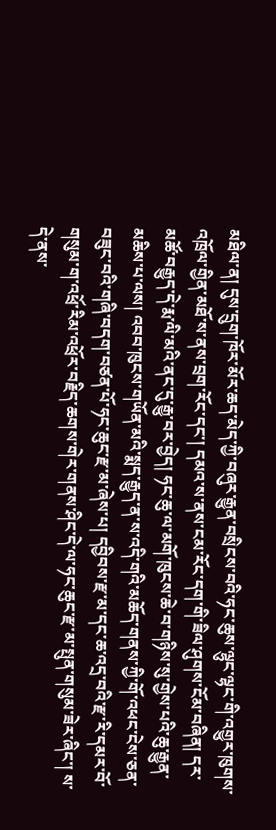མཐིལ་ན། དུས་དྲུག་ཁོར་མོར་ཆད་མེད་ཀྱི་བཞུར་རྒྱུན་བསྲིངས་བའི་ཧང་ཆུས་ལྷུང་ལྷང་གི་འགྱུར་ཁུགས་འཁྲོལ་གྱིན་མཐོ་ས་ནས་བྲག་རོང་དང་། དམའ་ས་ནས་ངམ་རོང་དག་གི་ཟིལ་ཤུགས་ངོམ་བཞིན། དར་མཚོ་བརྒྱུད་དེ་རྨ་ལི་མའི་ནང་དུ་རྒྱུ་བར་བྱེད། ཧང་ཆུ་ལ་མགོ་ཁུངས་ཆེ་བ་གཉིས་སུ་གྱེས་པའི་ཆུ་རྒྱུན་མཆིས་པ་ལས། འབབ་ཁུངས་གཡོན་མའི་སྨད་རྒྱུད་ན་ས་འདི་གའི་མཆོད་གནས་ཀྱི་གོ་འཕང་ངེས་ཅན་བཟུང་བའི་གཞི་བདག་བཙན་པོ་ཧང་ཆུང་རྫ་མ་ཞེས་པ། དབྱིབས་རྫ་མ་དང་ཆ་འདྲ་བའི་རྫ་རི་དམར་བོ་གསུམ་ག་འཕྲོ་རིམ་འཕྲོར་བརྗིད་ཆགས་གེར་གནས་ཤིང་དེ་ལ་ཧང་ཆུང་རྫ་མ་སྤུན་གསུམ་ཟེར་ཞིང་། ས་དེ་ནས་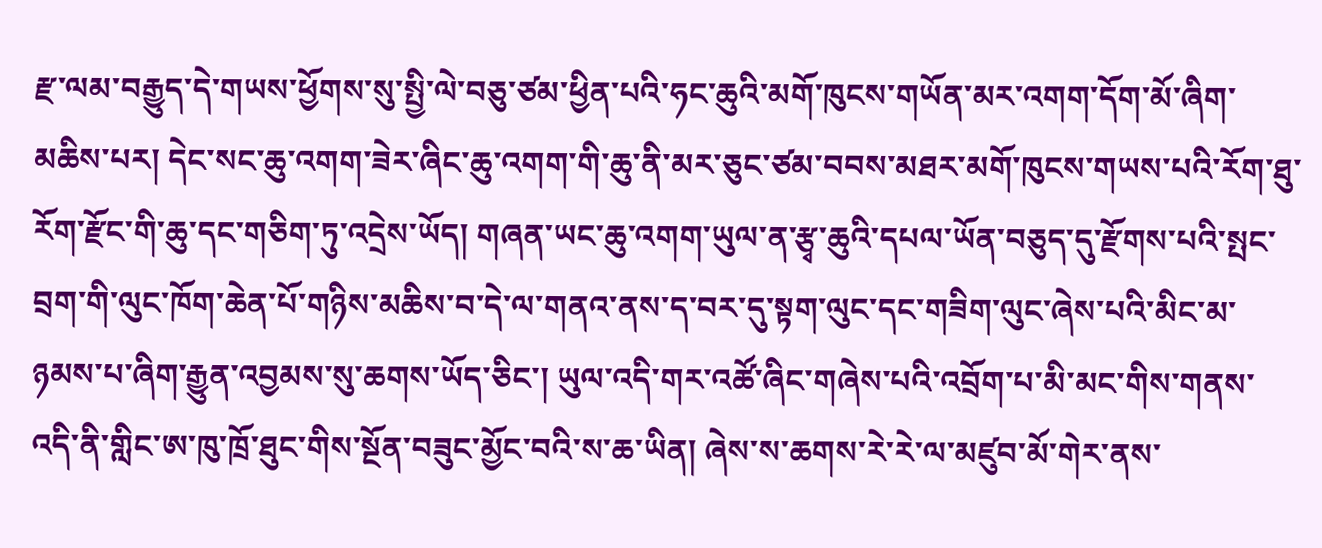རྫ་ལམ་བརྒྱུད་དེ་གཡས་ཕྱོགས་སུ་སྤྱི་ལེ་བཅུ་ཙམ་ཕྱིན་པའི་ཧང་ཆུའི་མགོ་ཁུངས་གཡོན་མར་འགག་དོག་མོ་ཞིག་མཆིས་པར། དེང་སང་ཆུ་འགག་ཟེར་ཞིང་ཆུ་འགག་གི་ཆུ་ནི་མར་ཅུང་ཙམ་བབས་མཐར་མགོ་ཁུངས་གཡས་པའི་རོག་ཐུ་རོག་རྫོང་གི་ཆུ་དང་གཅིག་ཏུ་འདྲེས་ཡོད། གཞན་ཡང་ཆུ་འགག་ཡུལ་ན་རྩྭ་ཆུའི་དཔལ་ཡོན་བཅུད་དུ་རྫོགས་པའི་སྤང་བྲག་གི་ལུང་ཁོག་ཆེན་པོ་གཉིས་མཆིས་བ་དེ་ལ་གནའ་ནས་ད་བར་དུ་སྟག་ལུང་དང་གཟིག་ལུང་ཞེས་པའི་མིང་མ་ཉམས་པ་ཞིག་རྒྱུན་འབྱམས་སུ་ཆགས་ཡོད་ཅིང་། ཡུལ་འདི་གར་འཚོ་ཞིང་གཞེས་པའི་འབྲོག་པ་མི་མང་གིས་གནས་འདི་ནི་གླིང་ཨ་ཁུ་ཁྲོ་ཐུང་གིས་སྔོན་བཟུང་མྱོང་བའི་ས་ཆ་ཡིན། ཞེས་ས་ཆགས་རེ་རེ་ལ་མཛུབ་མོ་གེར་ནས་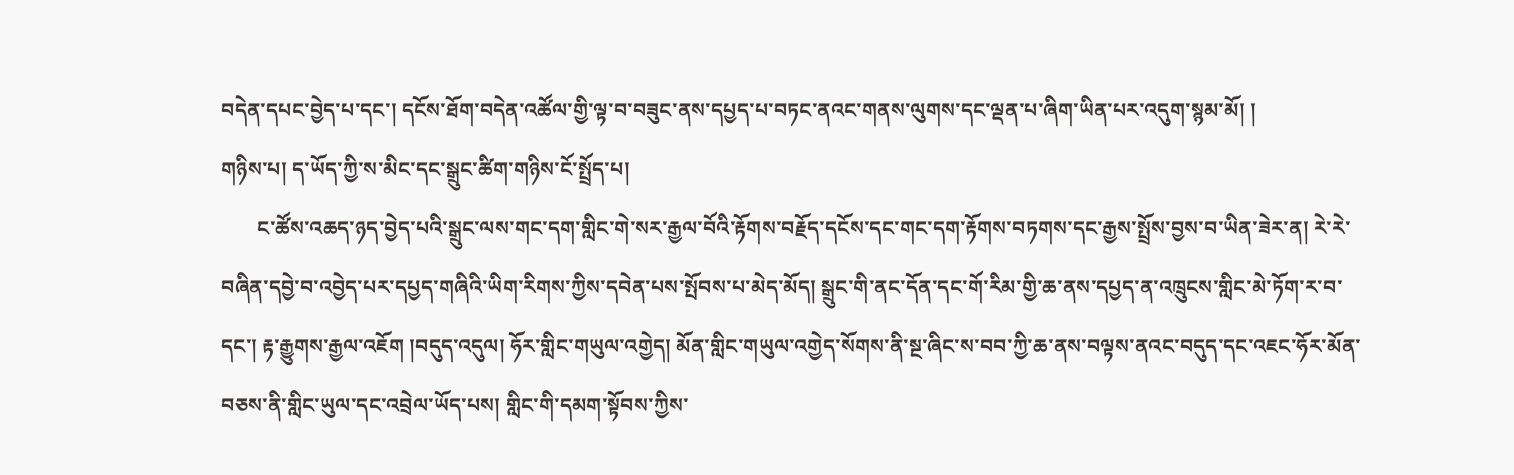བདེན་དཔང་བྱེད་པ་དང་། དངོས་ཐོག་བདེན་འཚོལ་གྱི་ལྟ་བ་བཟུང་ནས་དཔྱད་པ་བཏང་ནའང་གནས་ལུགས་དང་ལྡན་པ་ཞིག་ཡིན་པར་འདུག་སྙམ་མོ། །
གཉིས་པ། ད་ཡོད་ཀྱི་ས་མིང་དང་སྒྲུང་ཚིག་གཉིས་ངོ་སྤྲོད་པ།
       ང་ཚོས་འཆད་ཉད་བྱེད་པའི་སྒྲུང་ལས་གང་དག་གླིང་གེ་སར་རྒྱལ་བོའི་རྟོགས་བརྗོད་དངོས་དང་གང་དག་རྟོགས་བཏགས་དང་རྒྱས་སྤྲོས་བྱས་བ་ཡིན་ཟེར་ན། རེ་རེ་བཞིན་དབྱེ་བ་འབྱེད་པར་དཔྱད་གཞིའི་ཡིག་རིགས་ཀྱིས་དབེན་པས་སྤོབས་པ་མེད་མོད། སྒྲུང་གི་ནང་དོན་དང་གོ་རིམ་གྱི་ཆ་ནས་དཔྱད་ན་འཁྲུངས་གླིང་མེ་ཏོག་ར་བ་དང་། རྟ་རྒྱུགས་རྒྱལ་འཇོག །བདུད་འདུལ། ཧོར་གླིང་གཡུལ་འགྱེད། མོན་གླིང་གཡུལ་འགྱེད་སོགས་ནི་སྔ་ཞིང་ས་བབ་ཀྱི་ཆ་ནས་བལྟས་ནའང་བདུད་དང་འཇང་ཧོར་མོན་བཅས་ནི་གླིང་ཡུལ་དང་འབྲེལ་ཡོད་པས། གླིང་གི་དམག་སྟོབས་ཀྱིས་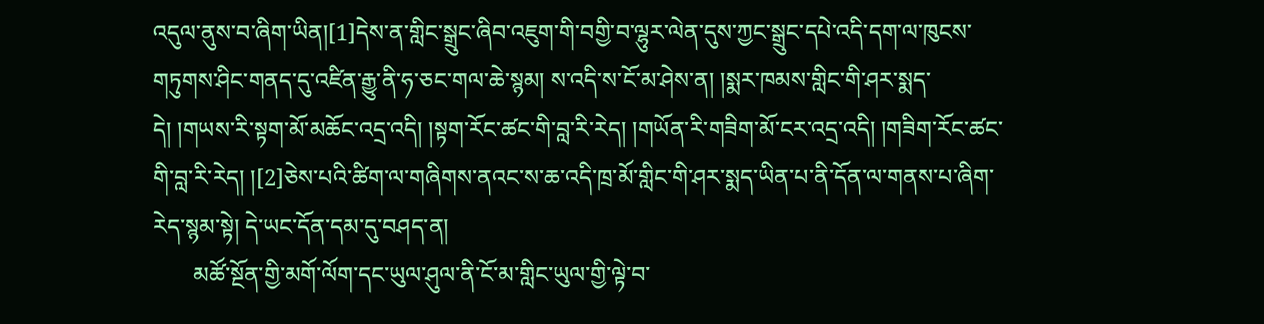འདུལ་ནུས་བ་ཞིག་ཡིན།[1]དེས་ན་གླིང་སྒྲུང་ཞིབ་འཇུག་གི་བགྱི་བ་ལྷུར་ལེན་དུས་ཀྱང་སྒྲུང་དཔེ་འདི་དག་ལ་ཁུངས་གཏུགས་ཤིང་གནད་དུ་འཛིན་རྒྱུ་ནི་ཧ་ཅང་གལ་ཆེ་སྙམ། ས་འདི་ས་ངོ་མ་ཤེས་ན། །སྨར་ཁམས་གླིང་གི་ཤར་སྨད་དེ། །གཡས་རི་སྟག་མོ་མཆོང་འདྲ་འདི། །སྟག་རོང་ཚང་གི་བླ་རི་རེད། །གཡོན་རི་གཟིག་མོ་ངར་འདྲ་འདི། །གཟིག་རོང་ཚང་གི་བླ་རི་རེད། །[2]ཅེས་པའི་ཚིག་ལ་གཞིགས་ནའང་ས་ཆ་འདི་ཁྲ་མོ་གླིང་གི་ཤར་སྨད་ཡིན་པ་ནི་དོན་ལ་གནས་པ་ཞིག་རེད་སྙམ་སྟེ། དེ་ཡང་དོན་དམ་དུ་བཤད་ན།
       མཚོ་སྔོན་གྱི་མགོ་ལོག་དང་ཡུལ་ཤུལ་ནི་ངོ་མ་གླིང་ཡུལ་གྱི་ལྟེ་བ་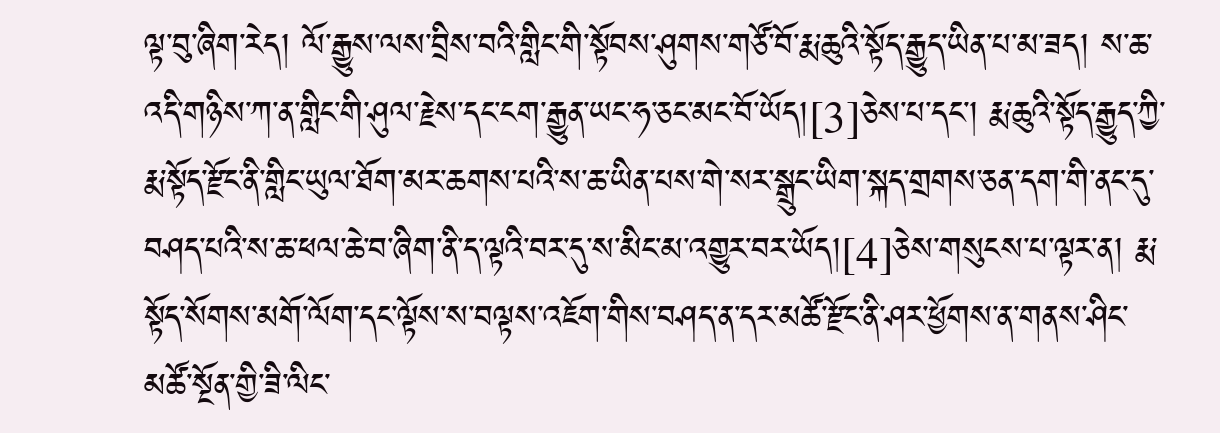ལྟ་བུ་ཞིག་རེད། ལོ་རྒྱུས་ལས་བྲིས་བའི་གླིང་གི་སྟོབས་ཤུགས་གཙོ་བོ་རྨ་ཆུའི་སྟོད་རྒྱུད་ཡིན་པ་མ་ཟད། ས་ཆ་འདི་གཉིས་ཀ་ན་གླིང་གི་ཤུལ་རྗེས་དང་ངག་རྒྱུན་ཡང་ཧ་ཅང་མང་བོ་ཡོད།[3]ཅེས་པ་དང་། རྨ་ཆུའི་སྟོད་རྒྱུད་ཀྱི་རྨ་སྟོད་རྫོང་ནི་གླིང་ཡུལ་ཐོག་མར་ཆགས་པའི་ས་ཆ་ཡིན་པས་གེ་སར་སྒྲུང་ཡིག་སྐད་གྲགས་ཅན་དག་གི་ནང་དུ་བཤད་པའི་ས་ཆ་ཕལ་ཆེ་བ་ཞིག་ནི་ད་ལྟའི་བར་དུ་ས་མིང་མ་འགྱུར་བར་ཡོད།[4]ཅེས་གསུངས་པ་ལྟར་ན། རྨ་སྟོད་སོགས་མགོ་ལོག་དང་ལྟོས་ས་བལྟས་འཇོག་གིས་བཤད་ན་དར་མཚོ་རྫོང་ནི་ཤར་ཕྱོགས་ན་གནས་ཤིང་མཚོ་སྔོན་གྱི་ཟི་ལིང་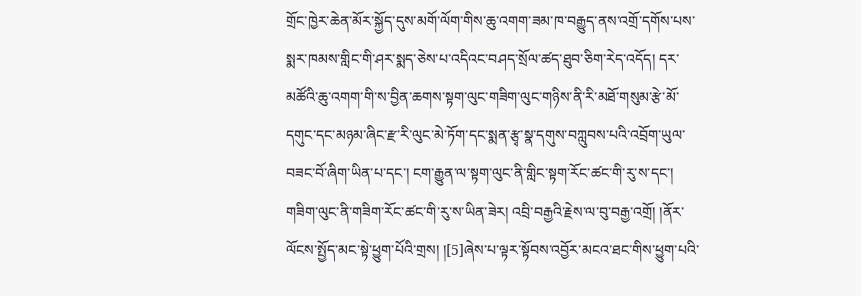གྲོང་ཁྱེར་ཆེན་མོར་སྐྱོད་དུས་མགོ་ལོག་གིས་ཆུ་འགག་ཟམ་ཁ་བརྒྱུད་ནས་འགྲོ་དགོས་པས་སྨར་ཁམས་གླིང་གི་ཤར་སྨད་ཅེས་པ་འདིའང་བཤད་སྲོལ་ཚད་ཐུབ་ཅིག་རེད་འདོད། དར་མཚོའི་ཆུ་འགག་གི་ས་བྱིན་ཆགས་སྟག་ལུང་གཟིག་ལུང་གཉིས་ནི་རི་མཐོ་གསུམ་རྩེ་མོ་དགུང་དང་མཉམ་ཞིང་རྫ་རི་ལུང་མེ་ཏོག་དང་སྨན་རྩྭ་སྣ་དགུས་བཀླུབས་པའི་འབྲོག་ཡུལ་བཟང་བོ་ཞིག་ཡིན་པ་དང་། ངག་རྒྱུན་ལ་སྟག་ལུང་ནི་གླིང་སྟག་རོང་ཚང་གི་རུ་ས་དང་། གཟིག་ལུང་ནི་གཟིག་རོང་ཚང་གི་རུ་ས་ཡིན་ཟེར། འབྲི་བརྒྱའི་རྗེས་ལ་བུ་བརྒྱ་འགྲོ། །ནོར་ལོངས་སྤྱོད་མང་སྟེ་ཕྱུག་པོའི་གྲས། །[5]ཞེས་པ་ལྟར་སྟོབས་འབྱོར་མངའ་ཐང་གིས་ཕྱུག་པའི་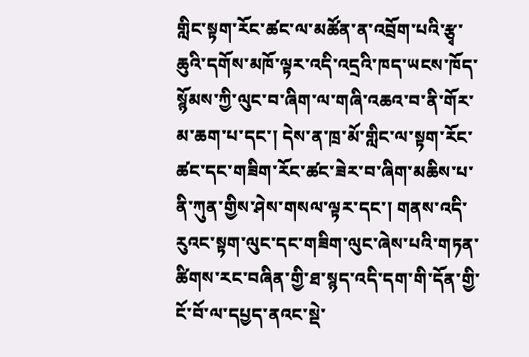གླིང་སྟག་རོང་ཚང་ལ་མཚོན་ན་འབྲོག་པའི་རྩྭ་ཆུའི་དགོས་མཁོ་ལྟར་འདི་འདྲའི་ཁད་ཡངས་ཁོད་སྙོམས་ཀྱི་ལུང་བ་ཞིག་ལ་གཞི་འཆའ་བ་ནི་གོར་མ་ཆག་པ་དང་། དེས་ན་ཁྲ་མོ་གླིང་ལ་སྟག་རོང་ཚང་དང་གཟིག་རོང་ཚང་ཟེར་བ་ཞིག་མཆིས་པ་ནི་ཀུན་གྱིས་ཤེས་གསལ་ལྟར་དང་། གནས་འདི་རུའང་སྟག་ལུང་དང་གཟིག་ལུང་ཞེས་པའི་གཏན་ཚིགས་རང་བཞིན་གྱི་ཐ་སྙད་འདི་དག་གི་དོན་གྱི་ངོ་བོ་ལ་དཔྱད་ནའང་སྡེ་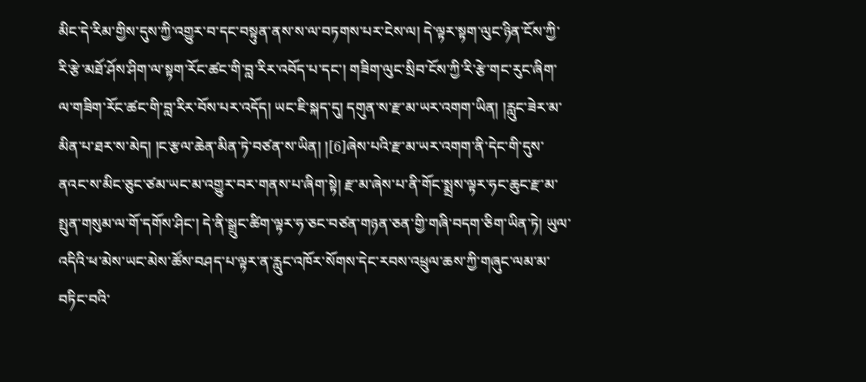མིང་དེ་རིམ་གྱིས་དུས་ཀྱི་འགྱུར་བ་དང་བསྟུན་ནས་ས་ལ་བཏགས་པར་ངེས་ལ། དེ་ལྟར་སྟག་ལུང་ཉིན་ངོས་ཀྱི་རི་རྩེ་མཐོ་ཤོས་ཤིག་ལ་སྟག་རོང་ཚང་གི་བླ་རིར་འབོད་པ་དང་། གཟིག་ལུང་སྲིབ་ངོས་ཀྱི་རི་རྩེ་གང་རུང་ཞིག་ལ་གཟིག་རོང་ཚང་གི་བླ་རིར་བོས་པར་འདོད། ཡང་ཇི་སྐད་དུ། དགུན་ས་རྫ་མ་ཡར་འགག་ཡིན། །རླུང་ཟེར་མ་མིན་པ་ཐར་ས་མེད། །ང་རྩལ་ཆེན་མིན་ཏེ་བཙན་ས་ཡིན། །[6]ཞེས་པའི་རྫ་མ་ཡར་འགག་ནི་དེང་གི་དུས་ནའང་ས་མིང་ཅུང་ཙམ་ཡང་མ་འགྱུར་བར་གནས་པ་ཞིག་སྟེ། རྫ་མ་ཞེས་པ་ནི་གོང་སྨྲས་ལྟར་ཧང་ཆུང་རྫ་མ་སྤུན་གསུམ་ལ་གོ་དགོས་ཤིང་། དེ་ནི་སྒྲུང་ཚིག་ལྟར་ཧ་ཅང་བཙན་གཉན་ཅན་གྱི་གཞི་བདག་ཅིག་ཡིན་ཏེ། ཡུལ་འདིའི་ཕ་མེས་ཡང་མེས་ཚོས་བཤད་པ་ལྟར་ན་རླུང་འཁོར་སོགས་དེང་རབས་འཕྲུལ་ཆས་ཀྱི་གཞུང་ལམ་མ་བཏིང་བའི་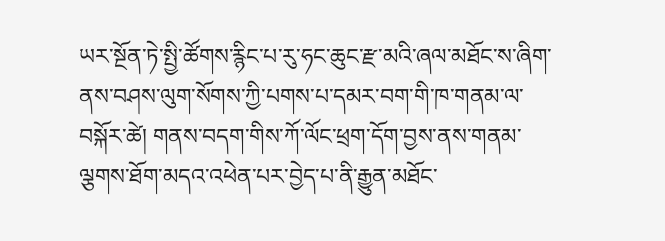ཡར་སྔོན་ཏེ་སྤྱི་ཚོགས་རྙིང་པ་རུ་ཧང་ཆུང་རྫ་མའི་ཞལ་མཐོང་ས་ཞིག་ནས་བཤས་ལུག་སོགས་ཀྱི་པགས་པ་དམར་བག་གི་ཁ་གནམ་ལ་བསྐོར་ཚེ། གནས་བདག་གིས་ཀོ་ལོང་ཕྲག་དོག་བྱས་ནས་གནམ་ལྕགས་ཐོག་མདའ་འཕེན་པར་བྱེད་པ་ནི་རྒྱུན་མཐོང་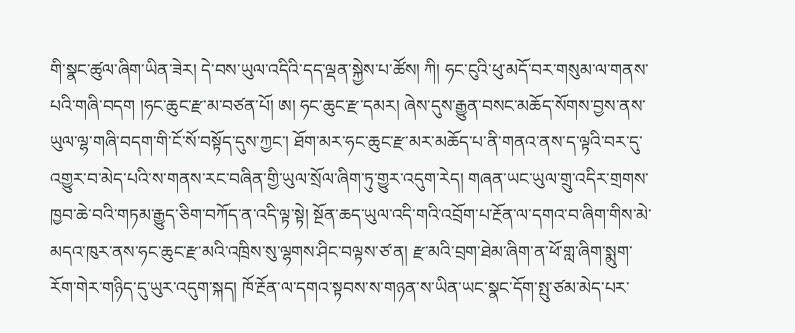གི་སྣང་ཚུལ་ཞིག་ཡིན་ཟེར། དེ་བས་ཡུལ་འདིའི་དད་ལྡན་སྐྱེས་པ་ཚོས། ཀི། ཧང་ངུའི་ཕུ་མདོ་བར་གསུམ་ལ་གནས་པའི་གཞི་བདག །ཧང་ཆུང་རྫ་མ་བཙན་པོ། ཨ། ཧང་ཆུང་རྫ་དམར། ཞེས་དུས་རྒྱུན་བསང་མཆོད་སོགས་བྱས་ནས་ཡུལ་ལྷ་གཞི་བདག་གི་ངོ་སོ་བསྟོད་དུས་ཀྱང་། ཐོག་མར་ཧང་ཆུང་རྫ་མར་མཆོད་པ་ནི་གནའ་ནས་ད་ལྟའི་བར་དུ་འགྱུར་བ་མེད་པའི་ས་གནས་རང་བཞིན་གྱི་ཡུལ་སྲོལ་ཞིག་ཏུ་གྱུར་འདུག་རེད། གཞན་ཡང་ཡུལ་གྲུ་འདིར་གྲགས་ཁྱབ་ཆེ་བའི་གཏམ་རྒྱུད་ཅིག་བཀོད་ན་འདི་ལྟ་སྟེ། སྔོན་ཆད་ཡུལ་འདི་གའི་འབྲོག་པ་རྔོན་ལ་དགའ་བ་ཞིག་གིས་མེ་མདའ་ཁུར་ནས་ཧང་ཆུང་རྫ་མའི་འཁྲིས་སུ་ལྷགས་ཤིང་བལྟས་ཙ་ན། རྫ་མའི་བྲག་ཐེམ་ཞིག་ན་ཕོ་གླ་ཞིག་སྨུག་རོག་གེར་གཉིད་དུ་ཡུར་འདུག་སྐད། ཁོ་རྔོན་ལ་དགའ་སྟབས་ས་གཉན་ས་ཡིན་ཡང་སྣང་དོག་སྤུ་ཙམ་མེད་པར་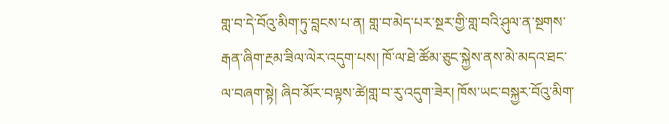གླ་བ་དེ་བོའུ་མིག་ཏུ་བླངས་པ་ན། གླ་བ་མེད་པར་སྔར་གྱི་གླ་བའི་ཤུལ་ན་སྔགས་རྒན་ཞིག་རྔམ་ཟིལ་ལེར་འདུག་པས། ཁོ་ལ་ཐེ་ཚོམ་ཅུང་སྐྱེས་ནས་མེ་མདའ་ཐང་ལ་བཞག་སྟེ། ཞིབ་མོར་བལྟས་ཚེ།གླ་བ་རུ་འདུག་ཟེར། ཁོས་ཡང་བསྐྱར་བོའུ་མིག་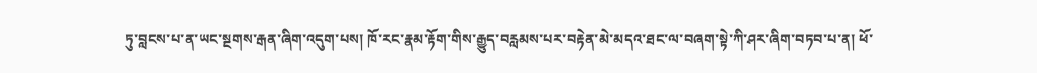ཏུ་བླངས་པ་ན་ཡང་སྔགས་རྒན་ཞིག་འདུག་པས། ཁོ་རང་རྣམ་རྟོག་གིས་རྒྱུད་བརླམས་པར་བརྟེན་མེ་མདའ་ཐང་ལ་བཞག་སྟེ་ཀི་ཤར་ཞིག་བཏབ་པ་ན། ཕོ་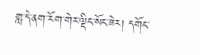གླ་དེ་ནག་རོག་གེར་ལྡིང་སོང་ཟེར། དགོང་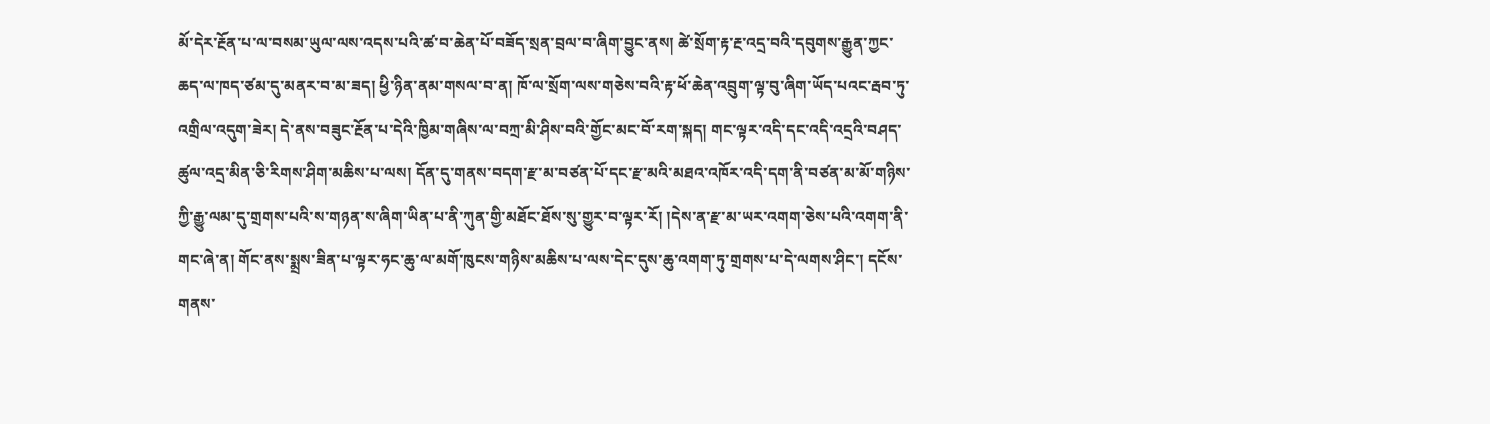མོ་དེར་རྔོན་པ་ལ་བསམ་ཡུལ་ལས་འདས་པའི་ཚ་བ་ཆེན་པོ་བཟོད་སྲན་བྲལ་བ་ཞིག་བྱུང་ནས། ཚེ་སྲོག་རྟ་རྔ་འདྲ་བའི་དབུགས་རྒྱུན་ཀྱང་ཆད་ལ་ཁད་ཙམ་དུ་མནར་བ་མ་ཟད། ཕྱི་ཉིན་ནམ་གསལ་བ་ན། ཁོ་ལ་སྲོག་ལས་གཅེས་བའི་རྟ་ཕོ་ཆེན་འབྲུག་ལྟ་བུ་ཞིག་ཡོད་པའང་རྦབ་ཏུ་འགྲིལ་འདུག་ཟེར། དེ་ནས་བཟུང་རྔོན་པ་དེའི་ཁྱིམ་གཞིས་ལ་བཀྲ་མི་ཤིས་བའི་གྱོང་མང་བོ་རག་སྐད། གང་ལྟར་འདི་དང་འདི་འདྲའི་བཤད་ཚུལ་འདྲ་མིན་ཅི་རིགས་ཤིག་མཆིས་པ་ལས། དོན་དུ་གནས་བདག་རྫ་མ་བཙན་པོ་དང་རྫ་མའི་མཐའ་འཁོར་འདི་དག་ནི་བཙན་མ་མོ་གཉིས་ཀྱི་རྒྱུ་ལམ་དུ་གྲགས་པའི་ས་གཉན་ས་ཞིག་ཡིན་པ་ནི་ཀུན་གྱི་མཐོང་ཐོས་སུ་གྱུར་བ་ལྟར་རོ། །དེས་ན་རྫ་མ་ཡར་འགག་ཅེས་པའི་འགག་ནི་གང་ཞེ་ན། གོང་ནས་སྨྲས་ཟིན་པ་ལྟར་ཧང་ཆུ་ལ་མགོ་ཁུངས་གཉིས་མཆིས་པ་ལས་དེང་དུས་ཆུ་འགག་ཏུ་གྲགས་པ་དེ་ལགས་ཤིང་། དངོས་གནས་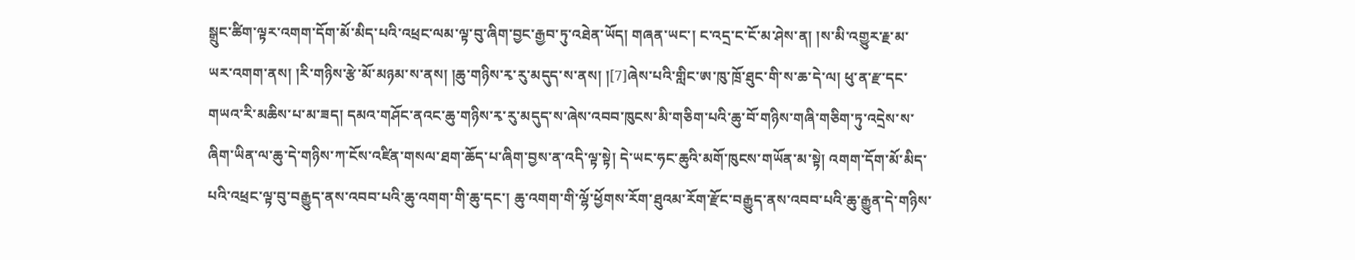སྒྲུང་ཚིག་ལྟར་འགག་དོག་མོ་མིད་པའི་འཕྲང་ལམ་ལྟ་བུ་ཞིག་བྱང་རྒྱབ་ཏུ་འཐེན་ཡོད། གཞན་ཡང་། ང་འདྲ་ང་ངོ་མ་ཤེས་ན། །ས་མི་འགྱུར་རྗ་མ་ཡར་འགག་ནས། །རི་གཉིས་རྩེ་མོ་མཉམ་ས་ནས། །ཆུ་གཉིས་རྭ་རུ་མདུད་ས་ནས། །[7]ཞེས་པའི་གླིང་ཨ་ཁུ་ཁྲོ་ཐུང་གི་ས་ཆ་དེ་ལ། ཕུ་ན་རྫ་དང་གཡའ་རི་མཆིས་པ་མ་ཟད། དམའ་གཤོང་ནའང་ཆུ་གཉིས་རྭ་རུ་མདུད་ས་ཞེས་འབབ་ཁུངས་མི་གཅིག་པའི་ཆུ་བོ་གཉིས་གཞི་གཅིག་ཏུ་འདྲེས་ས་ཞིག་ཡིན་ལ་ཆུ་དེ་གཉིས་ཀ་ངོས་འཛིན་གསལ་ཐག་ཆོད་པ་ཞིག་བྱས་ན་འདི་ལྟ་སྟེ། དེ་ཡང་ཧང་ཆུའི་མགོ་ཁུངས་གཡོན་མ་སྟེ། འགག་དོག་མོ་མིད་པའི་འཕྲང་ལྟ་བུ་བརྒྱུད་ནས་འབབ་པའི་ཆུ་འགག་གི་ཆུ་དང་། ཆུ་འགག་གི་ལྷོ་ཕྱོགས་རོག་ཐུའམ་རོག་རྫོང་བརྒྱུད་ནས་འབབ་པའི་ཆུ་རྒྱུན་དེ་གཉིས་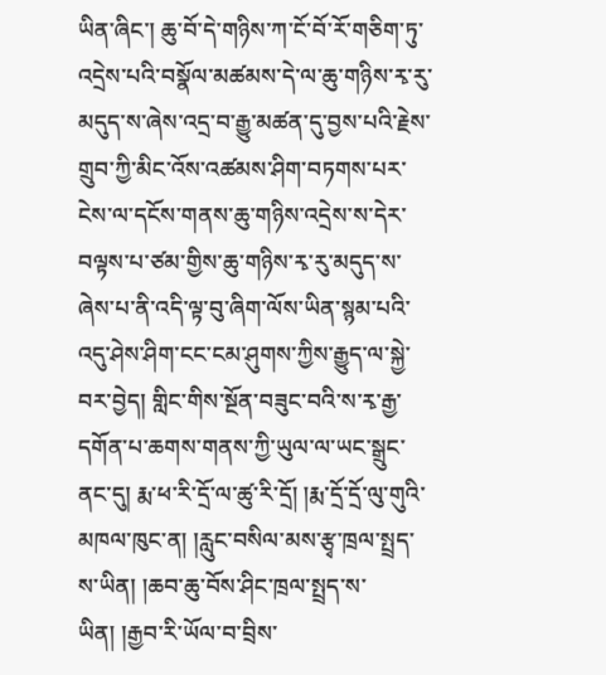ཡིན་ཞིང་། ཆུ་བོ་དེ་གཉིས་ཀ་ངོ་བོ་རོ་གཅིག་ཏུ་འདྲེས་པའི་བསྣོལ་མཚམས་དེ་ལ་ཆུ་གཉིས་རྭ་རུ་མདུད་ས་ཞེས་འདྲ་བ་རྒྱུ་མཚན་དུ་བྱས་པའི་རྗེས་གྲུབ་ཀྱི་མིང་འོས་འཚམས་ཤིག་བཏགས་པར་ངེས་ལ་དངོས་གནས་ཆུ་གཉིས་འདྲེས་ས་དེར་བལྟས་པ་ཙམ་གྱིས་ཆུ་གཉིས་རྭ་རུ་མདུད་ས་ཞེས་པ་ནི་འདི་ལྟ་བུ་ཞིག་ལོས་ཡིན་སྙམ་པའི་འདུ་ཤེས་ཤིག་ངང་ངམ་ཤུགས་ཀྱིས་རྒྱུད་ལ་སྐྱེ་བར་བྱེད། གླིང་གིས་སྔོན་བཟུང་བའི་ས་རྭ་རྒྱ་དགོན་པ་ཆགས་གནས་ཀྱི་ཡུལ་ལ་ཡང་སྒྲུང་ནང་དུ། རྨ་ཕ་རི་དྲོ་ལ་ཚུ་རི་དྲོ། །རྨ་དྲོ་དྲོ་ལུ་གུའི་མཁལ་ཁུང་ན། །རླུང་བསིལ་མས་རྩྭ་ཁྲལ་སྤྲད་ས་ཡིན། །ཆབ་ཆུ་བོས་ཤིང་ཁྲལ་སྤྲད་ས་ཡིན། །རྒྱབ་རི་ཡོལ་བ་བྲིས་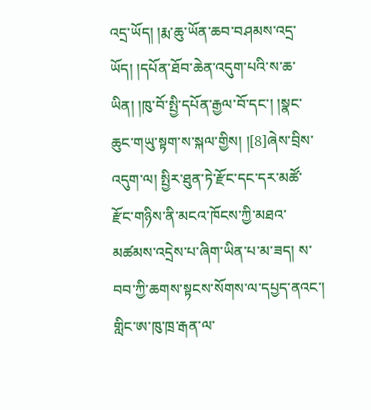འདྲ་ཡོད། །རྨ་ཆུ་ཡོན་ཆབ་བཤམས་འདྲ་ཡོད། །དཔོན་ཐོབ་ཆེན་འདུག་པའི་ས་ཆ་ཡིན། །ཁུ་བོ་སྤྱི་དཔོན་རྒྱལ་བོ་དང་། །སྣང་ཆུང་གཡུ་སྟག་ས་སྐལ་གྱིས། །[8]ཞེས་བྲིས་འདུག་ལ། སྤྱིར་ཐུན་ཏེ་རྫོང་དང་དར་མཚོ་རྫོང་གཉིས་ནི་མངའ་ཁོངས་ཀྱི་མཐའ་མཚམས་འདྲེས་པ་ཞིག་ཡིན་པ་མ་ཟད། ས་བབ་ཀྱི་ཆགས་སྟངས་སོགས་ལ་དཔྱད་ནའང་། གླིང་ཨ་ཁུ་ཁྲ་རྒན་ལ་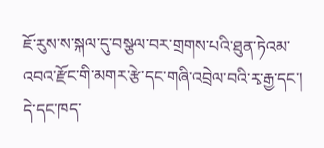ཇོ་རུས་ས་སྐལ་དུ་བསྩལ་བར་གྲགས་པའི་ཐུན་ཏེའམ་འབའ་རྫོང་གི་མགར་རྩེ་དང་གཞི་འབྲེལ་བའི་རྭ་རྒྱ་དང་། དེ་དང་ཁད་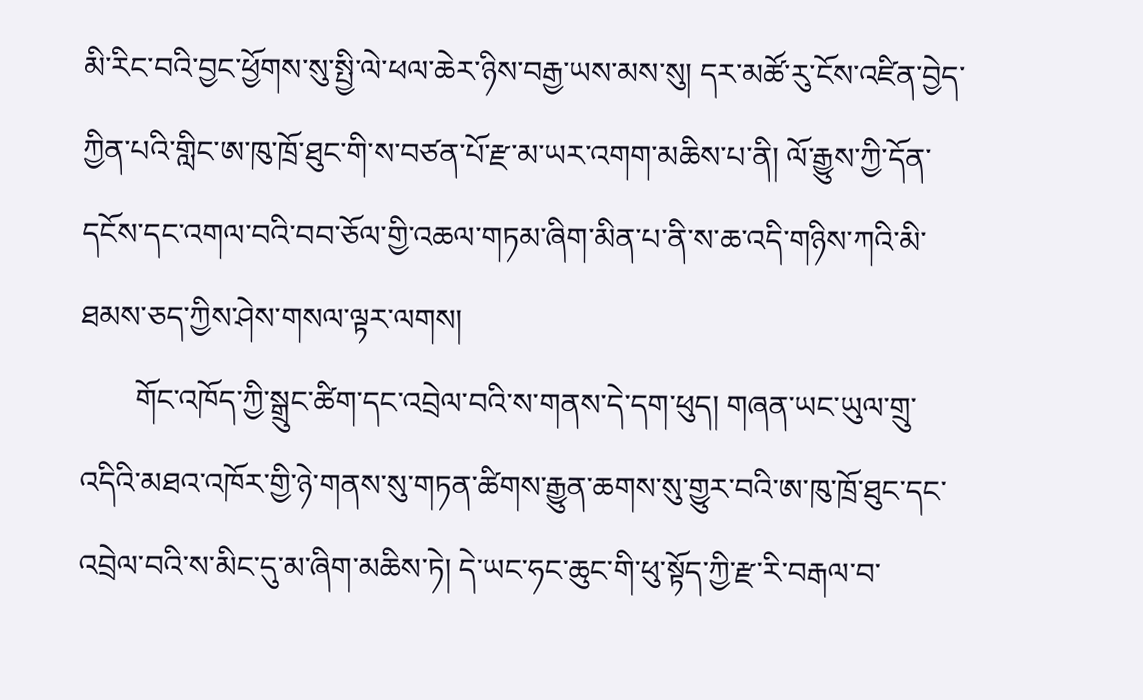མི་རིང་བའི་བྱང་ཕྱོགས་སུ་སྤྱི་ལེ་ཕལ་ཆེར་ཉིས་བརྒྱ་ཡས་མས་སུ། དར་མཚོ་རུ་ངོས་འཛིན་བྱེད་ཀྱིན་པའི་གླིང་ཨ་ཁུ་ཁྲོ་ཐུང་གི་ས་བཙན་པོ་རྫ་མ་ཡར་འགག་མཆིས་པ་ནི། ལོ་རྒྱུས་ཀྱི་དོན་དངོས་དང་འགལ་བའི་བབ་ཅོལ་གྱི་འཆལ་གཏམ་ཞིག་མིན་པ་ནི་ས་ཆ་འདི་གཉིས་ཀའི་མི་ཐམས་ཅད་ཀྱིས་ཤེས་གསལ་ལྟར་ལགས།
       གོང་འཁོད་ཀྱི་སྒྲུང་ཚིག་དང་འབྲེལ་བའི་ས་གནས་དེ་དག་ཕུད། གཞན་ཡང་ཡུལ་གྲུ་འདིའི་མཐའ་འཁོར་གྱི་ཉེ་གནས་སུ་གཏན་ཚིགས་རྒྱུན་ཆགས་སུ་གྱུར་བའི་ཨ་ཁུ་ཁྲོ་ཐུང་དང་འབྲེལ་བའི་ས་མིང་དུ་མ་ཞིག་མཆིས་ཏེ། དེ་ཡང་ཧང་ཆུང་གི་ཕུ་སྟོད་ཀྱི་རྫ་རི་བརྒལ་བ་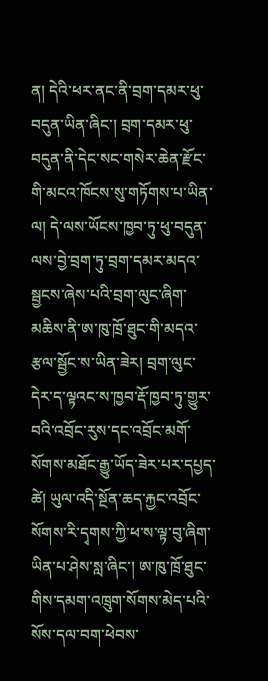ན། དེའི་ཕར་ནང་ནི་བྲག་དམར་ཕུ་བདུན་ཡིན་ཞིང་། བྲག་དམར་ཕུ་བདུན་ནི་དེང་སང་གསེར་ཆེན་རྫོང་གི་མངའ་ཁོངས་སུ་གཏོགས་པ་ཡིན་ལ། དེ་ལས་ཡོངས་ཁྱབ་ཏུ་ཕུ་བདུན་ལས་བྱེ་བྲག་ཏུ་བྲག་དམར་མདའ་སྦྱངས་ཞེས་པའི་བྲག་ལུང་ཞིག་མཆིས་ནི་ཨ་ཁུ་ཁྲོ་ཐུང་གི་མདའ་རྩལ་སྦྱོང་ས་ཡིན་ཟེར། བྲག་ལུང་དེར་ད་ལྟའང་ས་ཁྱབ་རྡོ་ཁྱབ་ཏུ་གྱུར་བའི་འབྲོང་རུས་དང་འབྲོང་མགོ་སོགས་མཐོང་རྒྱུ་ཡོད་ཟེར་པར་དཔྱད་ཚེ། ཡུལ་འདི་སྔོན་ཆད་རྐྱང་འབྲོང་སོགས་རི་དྭགས་ཀྱི་ཕ་ས་ལྟ་བུ་ཞིག་ཡིན་པ་ཤེས་སླ་ཞིང་། ཨ་ཁུ་ཁྲོ་ཐུང་གིས་དམག་འཁྲུག་སོགས་མེད་པའི་སོས་དལ་བག་ཕེབས་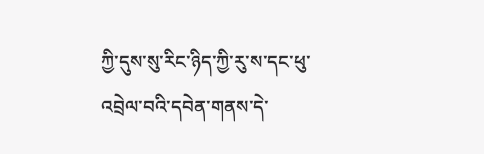ཀྱི་དུས་སུ་རིང་ཉིད་ཀྱི་རུ་ས་དང་ཕུ་འབྲེལ་བའི་དབེན་གནས་དེ་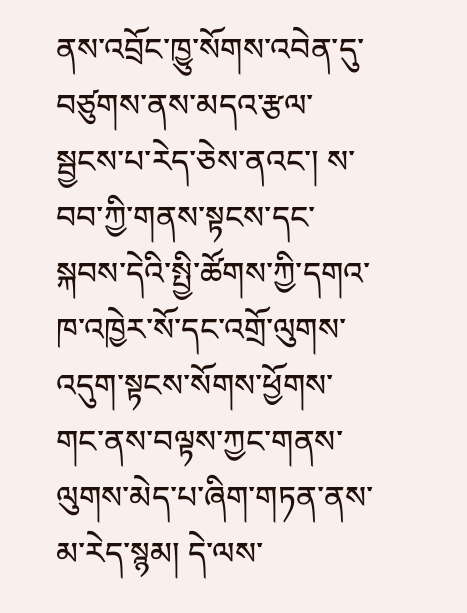ནས་འབྲོང་ཁྱུ་སོགས་འབེན་དུ་བཙུགས་ནས་མདའ་རྩལ་སྦྱངས་པ་རེད་ཅེས་ནའང་། ས་བབ་ཀྱི་གནས་སྟངས་དང་སྐབས་དེའི་སྤྱི་ཚོགས་ཀྱི་དགའ་ཁ་འཁྱེར་སོ་དང་འགྲོ་ལུགས་འདུག་སྟངས་སོགས་ཕྱོགས་གང་ནས་བལྟས་ཀྱང་གནས་ལུགས་མེད་པ་ཞིག་གཏན་ནས་མ་རེད་སྙམ། དེ་ལས་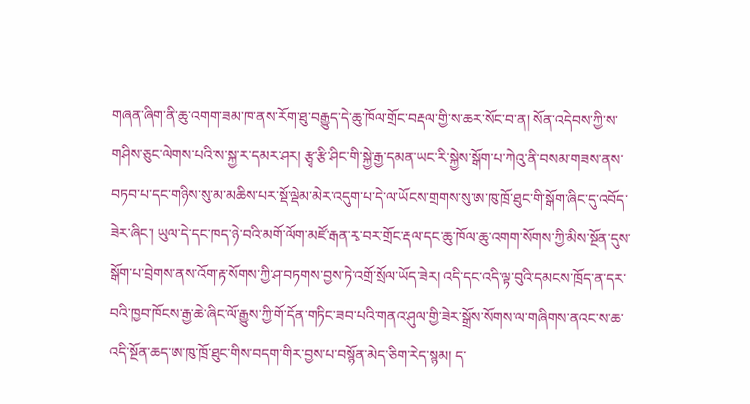གཞན་ཞིག་ནི་ཆུ་འགག་ཟམ་ཁ་ནས་རོག་ཐུ་བརྒྱུད་དེ་ཆུ་ཁོལ་གྲོང་བརྡལ་གྱི་ས་ཆར་སོང་བ་ན། སོན་འདེབས་ཀྱི་ས་གཤིས་ཅུང་ལེགས་པའི་ས་སྐྱ་ར་དམར་ཤར། རྩྭ་རྩི་ཤིང་གི་སྐྱེ་རྒྱ་དམན་ཡང་རི་སྐྱེས་སྒོག་པ་ཀེའུ་ནི་བསམ་གཟས་ནས་བཏབ་པ་དང་གཉིས་སུ་མ་མཆིས་པར་སྡོ་ལྡེམ་མེར་འདུག་པ་དེ་ལ་ཡོངས་གྲགས་སུ་ཨ་ཁུ་ཁྲོ་ཐུང་གི་སྒོག་ཞིང་དུ་འབོད་ཟེར་ཞིང་། ཡུལ་དེ་དང་ཁད་ཉེ་བའི་མགོ་ལོག་མཛོ་རྒན་རྭ་བར་གྲོང་རྡལ་དང་ཆུ་ཁོལ་ཆུ་འགག་སོགས་ཀྱི་མིས་སྔོན་དུས་སྒོག་པ་བྲེགས་ནས་འོག་རྟ་སོགས་ཀྱི་ཤ་བཏགས་བྱས་ཏེ་འགྲོ་སྲོལ་ཡོད་ཟེར། འདི་དང་འདི་ལྟ་བུའི་དམངས་ཁྲོད་ན་དར་བའི་ཁྱབ་ཁོངས་རྒྱ་ཆེ་ཞིང་ལོ་རྒྱུས་ཀྱི་གོ་དོན་གཏིང་ཟབ་པའི་གནའ་ཤུལ་གྱི་ཟེར་སྒྲོས་སོགས་ལ་གཞིགས་ནའང་ས་ཆ་འདི་སྔོན་ཆད་ཨ་ཁུ་ཁྲོ་ཐུང་གིས་བདག་གིར་བྱས་པ་བསྙོན་མེད་ཅིག་རེད་སྙམ། ད་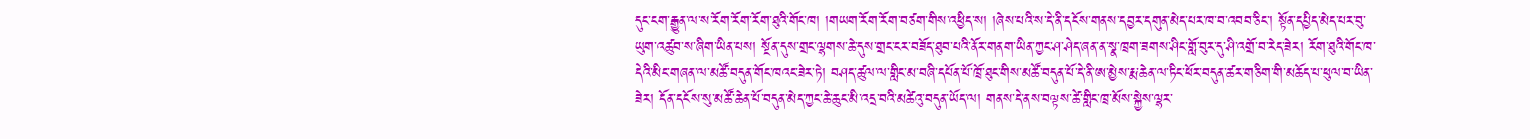དུང་ངག་རྒྱུན་ལ་ས་རོག་རོག་རོག་ཐུའི་གོང་ཁ། །གཡག་རོག་རོག་བཙག་གིས་འཕྱིད་ས། །ཞེས་པའི་ས་དེ་ནི་དངོས་གནས་དབྱར་དགུན་མེད་པར་ཁ་བ་འབབ་ཅིང་། སྟོན་དཔྱིད་མེད་པར་བུ་ཡུག་འཚུབ་ས་ཞིག་ཡིན་པས། སྔོན་དུས་གྲང་ལྷགས་ཆེ་དུས་གྲང་ངར་བཟོད་ཐུབ་པའི་ནོར་གནག་ཡིན་ཀྱང་ཤ་ཤེད་ཞན་ན་སྣ་ཁྲག་ཟགས་ཤིང་གློ་བུར་དུ་ཤི་འགྲོ་བ་རེད་ཟེར། རོག་ཐུའི་གོང་ཁ་དེའི་མིང་གཞན་ལ་མཚོ་བདུན་གོང་ཁའང་ཟེར་ཏེ། བཤད་ཚུལ་ལ་གླིང་མ་བཞི་དཔོན་པོ་ཁྲོ་ཐུང་གིས་མཚོ་བདུན་པོ་དེ་ནི་ཨ་མྱེས་རྨ་ཆེན་ལ་ཏིང་ཕོར་བདུན་ཚར་གཅིག་གི་མཆོད་པ་ཕུལ་བ་ཡིན་ཟེར། དོན་དངོས་སུ་མཚོ་ཆེན་པོ་བདུན་མེད་ཀྱང་ཆེ་ཆུང་མི་འདྲ་བའི་མཚེའུ་བདུན་ཡོད་ལ། གནས་དེ་ནས་བལྟས་ཚེ་གླིང་ཁྲ་མོས་སྐྱེས་ལྷར་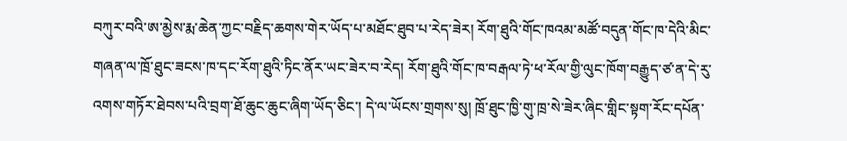བཀུར་བའི་ཨ་མྱེས་རྨ་ཆེན་ཀྱང་བརྗིད་ཆགས་གེར་ཡོད་པ་མཐོང་ཐུབ་པ་རེད་ཟེར། རོག་ཐུའི་གོང་ཁའམ་མཚོ་བདུན་གོང་ཁ་དེའི་མིང་གཞན་ལ་ཁྲོ་ཐུང་ཟངས་ཁ་དང་རོག་ཐུའི་ཏིང་ནོར་ཡང་ཟེར་བ་རེད། རོག་ཐུའི་གོང་ཁ་བརྒལ་ཏེ་ཕ་རོལ་གྱི་ལུང་ཁོག་བརྒྱུད་ཙ་ན་དེ་རུ་འགས་གཏོར་ཐེབས་པའི་བྲག་ཐོ་ཆུང་ཆུང་ཞིག་ཡོད་ཅིང་། དེ་ལ་ཡོངས་གྲགས་སུ། ཁྲོ་ཐུང་ཁྱི་གུ་ཁྲ་སེ་ཟེར་ཞིང་གླིང་སྟག་རོང་དཔོན་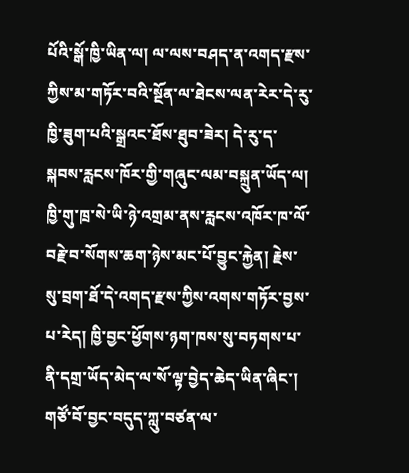པོའི་སྒོ་ཁྱི་ཡིན་ལ། ལ་ལས་བཤད་ན་འགད་རྫས་ཀྱིས་མ་གཏོར་བའི་སྔོན་ལ་ཐེངས་ལན་རེར་དེ་རུ་ཁྱི་ཟུག་པའི་སྒྲའང་ཐོས་ཐུབ་ཟེར། དེ་རུ་ད་སྐབས་རླངས་ཁོར་གྱི་གཞུང་ལམ་བསྐྲུན་ཡོད་ལ། ཁྱི་གུ་ཁྲ་སེ་ཡི་ཉེ་འགྲམ་ནས་རླངས་འཁོར་ཁ་ལོ་བརྗེ་བ་སོགས་ཆག་ཉེས་མང་པོ་བྱུང་རྐྱེན། རྗེས་སུ་བྲག་ཐོ་དེ་འགད་རྫས་ཀྱིས་འགས་གཏོར་བྱས་པ་རེད། ཁྱི་བྱང་ཕྱོགས་ཉག་ཁས་སུ་བཏགས་པ་ནི་དགྲ་ཡོད་མེད་ལ་སོ་ལྟ་བྱེད་ཆེད་ཡིན་ཞིང་། གཙོ་བོ་བྱང་བདུད་ཀླུ་བཙན་ལ་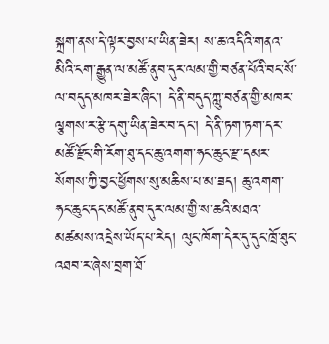སྐྲག་ནས་དེ་ལྟར་བྱས་པ་ཡིན་ཟེར། ས་ཆ་འདིའི་གནའ་མིའི་ངག་རྒྱུན་ལ་མཚོ་ནུབ་དུར་ལམ་གྱི་བཙན་པོའི་བང་སོ་ལ་བདུད་མཁར་ཟེར་ཞིང་། དེ་ནི་བདུད་ཀླུ་བཙན་གྱི་མཁར་ལྕགས་ར་རྩེ་དགུ་ཡིན་ཟེར་བ་དང་། དེ་ནི་ཏག་ཏག་དར་མཚོ་རྫོང་གི་རོག་ཐུ་དང་ཆུ་འགག་ཧང་ཆུང་རྫ་དམར་སོགས་ཀྱི་བྱང་ཕྱོགས་སུ་མཆིས་པ་མ་ཟད། ཆུ་འགག་ཧང་ཆུང་དང་མཚོ་ནུབ་དུར་ལམ་གྱི་ས་ཆའི་མཐའ་མཚམས་འདྲེས་ཡོད་པ་རེད། ལུང་ཁོག་དེར་དུ་དུང་ཁྲོ་ཐུང་འཐབ་ར་ཞེས་བྲག་ཐོ་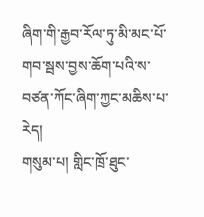ཞིག་གི་རྒྱབ་རོལ་ཏུ་མི་མང་པོ་གབ་སྦས་བྱས་ཆོག་པའི་ས་བཙན་ཀོང་ཞིག་ཀྱང་མཆིས་པ་རེད།
གསུམ་པ། གླིང་ཁྲོ་ཐུང་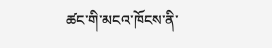ཚང་གི་མངའ་ཁོངས་ནི་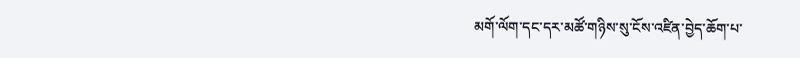མགོ་ལོག་དང་དར་མཚོ་གཉིས་སུ་ངོས་འཛིན་བྱེད་ཆོག་པ་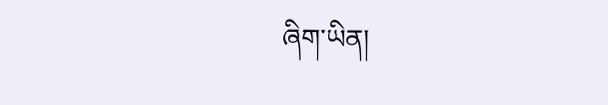ཞིག་ཡིན།